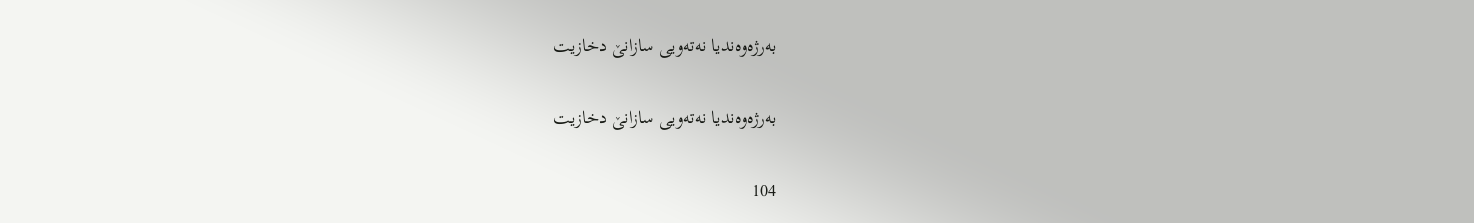به‌رژه‌وه‌ندیا نه‌ته‌ویى سازانێ دخازیت

به‌رژه‌وه‌ندیا نه‌ته‌ویى سازانێ دخازیت

104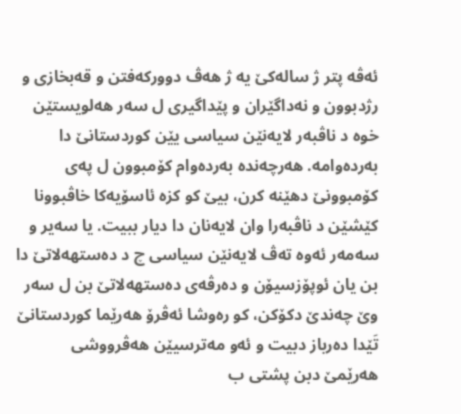ئه‌ڤه‌ پتر ژ ساله‌كێ یه‌ ژ هه‌ڤ دووركه‌فتن و قه‌بخازى و رژدبوون و نه‌داگێران و پێداگیرى ل سه‌ر هه‌لویستێن خوه‌ د ناڤبه‌ر لایه‌نێن سیاسى یێن كوردستانێ دا به‌رده‌وامه‌. هه‌رچه‌نده‌ به‌رده‌وام كۆمبوون ل په‌ى كۆمبوونێ دهێنه‌ كرن، بیێ كو كزه‌ ئاسۆیه‌كا خاڤبوونا كێشێن د ناڤبه‌را وان لایه‌نان دا دیار ببیت. یا سه‌یر و سه‌مه‌ر ئه‌وه‌ ته‌ڤ لایه‌نێن سیاسى چ د ده‌ستهه‌لاتێ دا بن یان ئوپۆزسیۆن و ده‌رڤه‌ى ده‌ستهه‌لاتێ بن ل سه‌ر وێ چه‌ندێ دكۆكن، كو ره‌وشا ئه‌ڤرۆ هه‌رێما كوردستانێ تَێدا ده‌رباز دبیت و ئه‌و مه‌ترسیێن هه‌ڤرووشى هه‌رێمێ دبن پشتى ب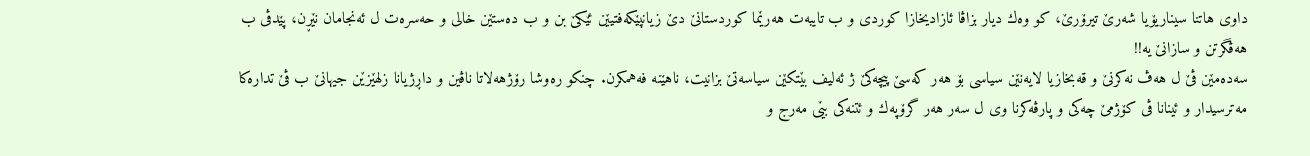داوى هاتنا سیناریۆیا شه‌رێ تیرۆرێ، كو وه‌ك دیار بزاڤا ئازادیخازا كوردى و ب تایبه‌ت هه‌رێما كوردستانێ دێ زیانپێكه‌فتیێن ئێكێ بن و ب ده‌ستێن خالى و حه‌سره‌ت ل ئه‌نجامان نێڕن، پێدڤى ب هه‌ڤگرتن و سازانێ یه‌!!
سه‌ده‌مێن ڤێ ل هه‌ڤ نه‌كرنێ و قه‌بخازیا لایه‌نێن سیاسى بۆ هه‌ر كه‌سێ پیچه‌كێ ژ ئه‌لیف بێتكێن سیاسه‌تێ بزانیت، ناهێنه‌ فه‌همكرن. چنكو ره‌وشا رۆژهه‌لاتا ناڤین و داڕژیانا زلهێزێن جیهانێ ب ڤێ تداره‌كا مه‌ترسیدار و ئینانا ڤى كۆژمێ چه‌كى و پارڤه‌كرنا وى ل سه‌ر هه‌ر گرۆپه‌ك و ئتنه‌كى بێى مه‌رج و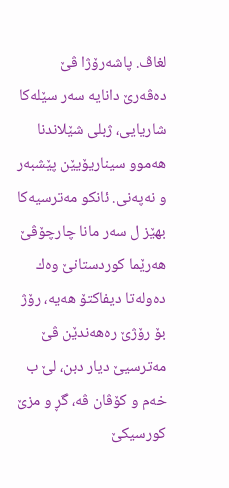لغاڤ. پاشه‌رۆژا ڤێ ده‌ڤه‌رێ دانایه‌ سه‌ر سێله‌كا شاریایى، ژبلى شێلاندنا هه‌موو سیناریۆیێن پێشبه‌ر و نه‌په‌نى. ئانكو مه‌ترسیه‌كا بهێز ل سه‌ر مانا چارچۆڤێ هه‌رێما كوردستانێ وه‌ك ده‌وله‌تا دیفاكتۆ هه‌یه‌، رۆژ بۆ رۆژێ ره‌هه‌ندێن ڤێ مه‌ترسیێ دیار دبن، لێ ب خه‌م و كۆڤان ڤه‌، گڕ و مزێ كورسیكێ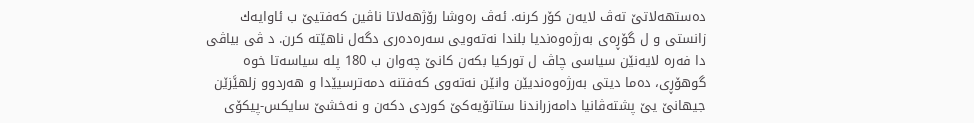ده‌ستهه‌لاتێ ته‌ڤ لایه‌ن كۆر كرنه‌. ئه‌ڤ ره‌وشا رۆژهه‌لاتا ناڤین كه‌فتیێ ب ئاوایه‌ك زانستى و ل گۆڕه‌ى به‌رژه‌وه‌ندیا بلندا نه‌ته‌ویى سه‌ره‌ده‌رى دگه‌ل ناهێته‌ كرن. د ڤى بیاڤى دا فه‌ره‌ لایه‌نێن سیاسى چاڤ ل توركیا بكه‌ن كانێ چه‌وان ب 180 پله‌ سیاسه‌تا خوه‌ گوهۆڕى، ده‌ما دیتى به‌رژه‌وه‌ندیێن وانێن نه‌ته‌وى كه‌فتنه‌ دمه‌ترسیێدا و هه‌ردوو زلهێَزێن جیهانێ یێ پشته‌ڤانیا دامه‌زراندنا ستاتۆیه‌كێ كوردى دكه‌ن و نه‌خشێ سایكس-پیكۆى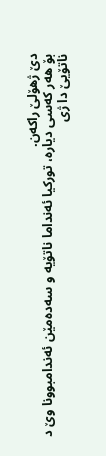دێ ژهۆلێ راكه‌ن.
بۆ هه‌ر كه‌سى دیاره‌، توركیا ئه‌نداما ناتۆیه‌ و سه‌ده‌مێن ئه‌ندامبوونا وێ د ناتۆیێ دا ژى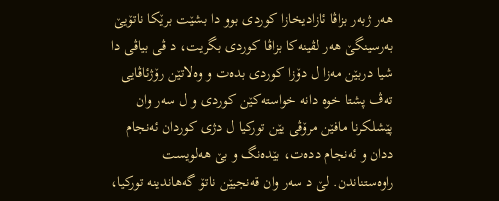هه‌ر ژبه‌ر بزاڤا ئازادیخازا كوردى بوو دا بشێت برێكا ناتۆیێ به‌رسینگێ هه‌ر لڤینه‌كا بزاڤا كوردى بگریت، د ڤى بیاڤى دا شیا دربێن مه‌زا ل دۆزا كوردى بده‌ت و وه‌لاتێن رۆژئاڤایى ته‌ڤ پشتا خوه‌ دانه‌ خواسته‌كێن كوردى و ل سه‌ر وان پێشلكرنا مافێن مرۆڤى یێن توركیا ل دژى كوردان ئه‌نجام ددان و ئه‌نجام دده‌ت، بێده‌نگ و بێ هه‌لویست راوه‌ستناندن. لێ د سه‌ر وان قه‌نجیێن ناتۆ گه‌هاندینه‌ توركیا،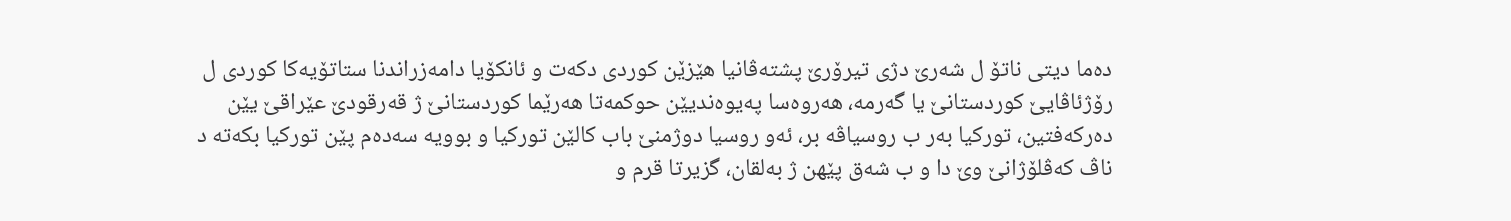ده‌ما دیتى ناتۆ ل شه‌رێ دژى تیرۆرێ پشته‌ڤانیا هێزێن كوردى دكه‌ت و ئانكۆیا دامه‌زراندنا ستاتۆیه‌كا كوردى ل رۆژئاڤایێ كوردستانێ یا گه‌رمه‌، هه‌روه‌سا په‌یوه‌ندیێن حوكمه‌تا هه‌رێما كوردستانێ ژ قه‌رقودێ عێراقێ یێن ده‌ركه‌فتین، توركیا به‌ر ب روسیاڤه‌ بر، ئه‌و روسیا دوژمنێ باب كالێن توركیا و بوویه‌ سه‌ده‌م پێن توركیا بكه‌ته‌ د ناڤ كه‌ڤلۆژانێ وێ دا و ب شه‌ق پێهن ژ به‌لقان، گزیرتا قرم و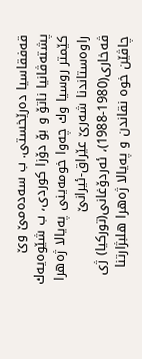قه‌فقاسیا ده‌رێخستى. ب سه‌ده‌مێ وێ پشته‌ڤانیا ناتۆ و بۆ دۆزا كوردى، ب شێوه‌یه‌ك كێمتر روسیا وك چه‌وا خومه‌ینى په‌یالا ژه‌هرا راوه‌ستاندنا شه‌رێ عێراق-ئیرانێ ڤه‌خارى(1980-1988)، ئه‌ردۆغانى(توركیا) ژى چاڤێن خوه‌ نقاندن و په‌یالا ژه‌هرا هلبژارتنا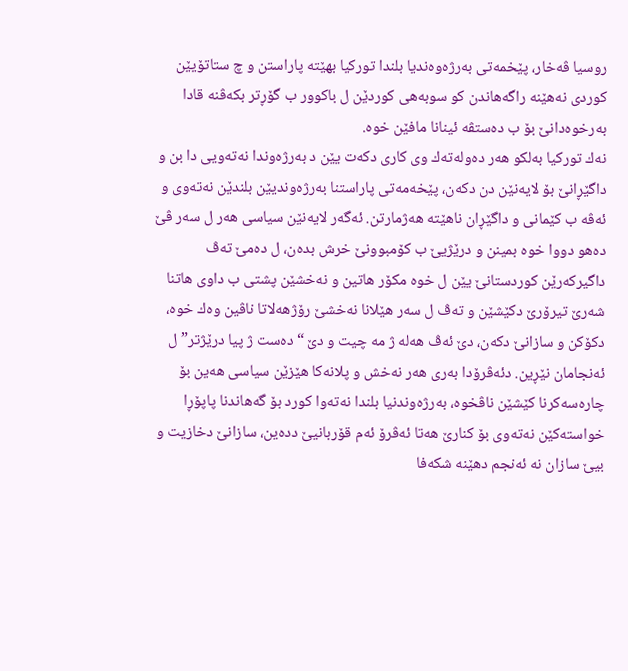روسیا ڤه‌خار، پێخمه‌تى به‌رژه‌وه‌ندیا بلندا توركیا بهێته‌ پاراستن و چ ستاتۆیێن كوردى نه‌هێنه‌ راگه‌هاندن كو سوبه‌هى كوردێن ل باكوور ب گۆڕتر بكه‌ڤنه‌ قادا به‌رخوه‌دانێ بۆ ب ده‌ستڤه‌ ئینانا مافێن خوه‌.
نه‌ك توركیا به‌لكو هه‌ر ده‌وله‌ته‌ك وى كارى دكه‌ت یێن د به‌رژه‌وندا نه‌ته‌ویى دا بن و داگێڕانێ بۆ لایه‌نێن دن دكه‌ن، پێخه‌مه‌تى پاراستنا به‌رژه‌وندیێن بلندێن نه‌ته‌وى و ئه‌ڤه‌ ب كێمانى و داگێڕان ناهێته‌ هه‌ژمارتن. ئه‌گه‌ر لایه‌نێن سیاسى هه‌ر ل سه‌ر ڤێ ده‌هو دووا خوه‌ بمینن و درێژیێ ب كۆمبوونێ خرش بده‌ن، ل ده‌مێ ته‌ڤ داگیركه‌رێن كوردستانێ یێن ل خوه‌ مكۆر هاتین و نه‌خشێن پشتى ب داوى هاتنا شه‌رێ تیرۆرێ دكێشێن و ته‌ڤ ل سه‌ر هێلانا نه‌خشێ رۆژهه‌لاتا ناڤین وه‌ك خوه‌، دكۆكن و سازانێ دكه‌ن، دێ ئه‌ڤ هه‌له‌ ژ مه‌ چیت و دێ “ده‌ست ژ پیا درێژتر” ل ئه‌نجامان نێڕین. دئه‌ڤرۆدا به‌رى هه‌ر نه‌خش و پلانه‌كا هێزێن سیاسى هه‌ین بۆ چاره‌سه‌كرنا كێشێن ناڤخوه‌، به‌رژه‌وندنیا بلندا نه‌ته‌وا كورد بۆ گه‌هاندنا پاپۆڕا خواسته‌كێن نه‌ته‌وى بۆ كنارێ هه‌تا ئه‌ڤرۆ ئه‌م قۆربانیێ دده‌ین، سازانێ دخازیت و بیێ سازان نه‌ ئه‌نجم دهێنه‌ شكه‌فا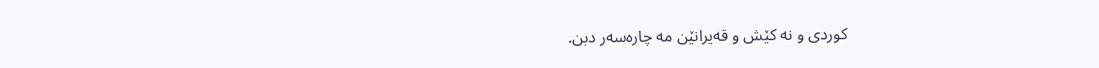كوردى و نه‌ كێش و قه‌یرانێن مه‌ چاره‌سه‌ر دبن.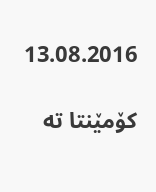13.08.2016

کۆمێنتا تە